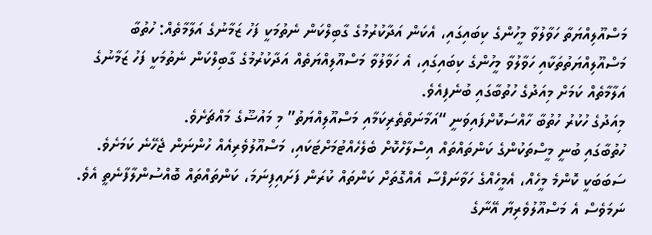މަސްއޫލިއްޔަތާ ހަވާލުވާ މީހުންގެ ކިބައިގައި، އެކަން އަދާކުރުމުގެ ގާބިލްކަން ނެތުމަކީ ފަހު ޒަމާނުގެ އަލާމާތެއް: ހުތުބާ
މަސްއޫލިއްޔަތުތަކާއި ހަވާލުވާ މީހުންގެ ކިބައިގައި، އެ ހަވާލުވާ މަސްއޫލިއްޔަތެއް އަދާކުރުމުގެ ގާބިލްކަން ނެތުމަކީ ފަހު ޒަމާނުގެ އަލާމާތެއް ކަމަށް މިއަދުގެ ހުތުބާގައި ބުނެފިއެވެ.
މިއަދުގެ ހުކުރު ހުތުބާ ހާއްސަކޮށްފައިވަނީ “އަމާނަތްތެރިކަމާއި މަސްއޫލިއްޔަތު” މި މައުޟޫގެ މައްޗަށެވެ.
ހުތުބާގައި ބުނީ މީސްތަކުންގެ ކަންތައްތައް އިސްލާހްކޮށް ބެލެހެއްޓުމަށްޓަކައި، މަސްއޫލުވެރިއެއް ހުންނަން ޖެހޭނެ ކަމަށެވެ. ސަބަބަކީ ކޮންމެ މީހެއް، އެމީހެއްގެ ހަވާނަފްސާ އެއްގޮތަށް ކަންތައް ކުރަން ފަށައިފިނަމަ، ކަންތައްތައް ބޮއްސުންލާފާނެތީ އެވެ. ނަމަވެސް އެ މަސްއޫލުވެރިޔާ އޭނާގެ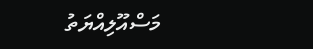މަސްއޫލިއްޔަތު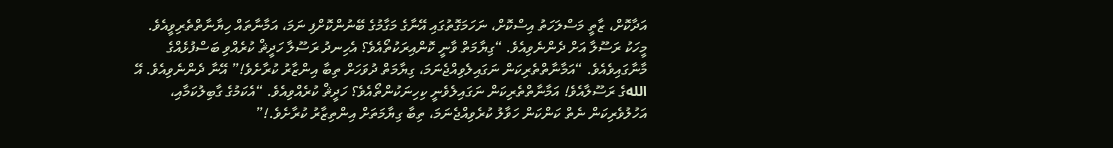އަދާކޮށް، ޒާތީ މަސްލަހަތު އިސްކޮށް، ނަހަމަގޮތުގައި އޭނާގެ މަގާމުގެ ބޭނުންކޮށްފި ނަމަ، އަމާނާތައް ހިޔާނާތްތެރިވީއެވެ.
މީހަކު ރަސޫލާ އަށް ދެންނެވިއެވެ. “ގިޔާމަތް ވާނީ ކޮންއިރަކުތޯއެވެ؟ އެހިނދު ރަސޫލާ ހަދީޘް ކުރެއްވި ބަސްފުޅެއްގެ މާނާގައިވެއެވެ. “އަމާނާތްތެރިކަން ނަގައިލެވިއްޖެނަމަ، ގިޔާމަތް ދުވަހަށް ތިބާ އިންޒާރު ކުރާށެވެ!” އޭނާ ދެންނެވިއެވެ. އޭ اللهގެ ރަސޫލާއެވެ! އަމާނާތްތެރިކަން ނަގައިލެވެނީ ކިހިނަކުންތޯއެވެ؟ ހަދީޘް ކުރެއްވިއެވެ. “އެކަމުގެ ގާބިލުކަމާއި، އަހުލުވެރިކަން ނެތް ކަންކަން ހަވާލު ކުރެވިއްޖެނަމަ، ތިބާ ގިޔާމަތަށް އިންތިޒާރު ކުރާށެވެ.!”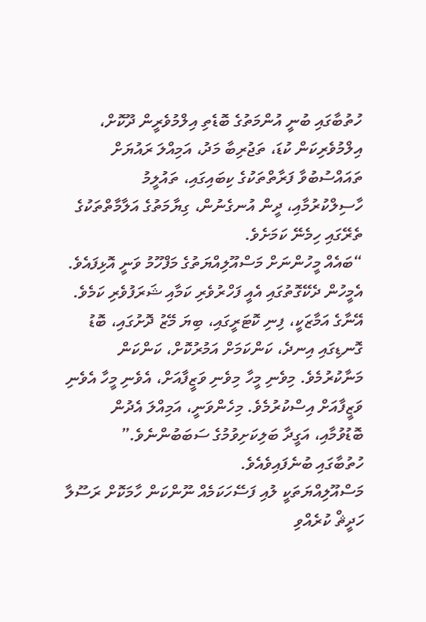ހުތުބާގައި ބުނީ އުންމަތުގެ ބޮޑެތި އިލްމުވެރީން ދޫކޮށް، އިލްމުވެރިކަން ކުޑަ، ތަޖުރިބާ މަދު، އަމިއްލަ ރައުޔަށް ތައައްސުބުވާ ފަރާތްތަކުގެ ކިބައިގައި، ތައުލީމު ހާސިލްކުރުމާއި، ދީން އުނގެނުން، ގިޔާމަތުގެ އަލާމާތްތަކުގެ ތެރޭގައި ހިމެނޭ ކަމަށެވެ.
“ބައެއް މީހުންނަށް މަސްއޫލިއްޔަތުގެ މަފްހޫމު ވަނީ އޮޅިފައެވެ. އެމީހުން ދެކޭގޮތުގައި އެއީ ފަހްރުވެރި ކަމާއި ޝަރަފުވެރި ކަމެވެ. އޭނާގެ އަމާޒަކީ، ފިނި ކޮޓަރީގައި، ބިޔަ މޭޒު ދޮށުގައި، ބޮޑު ގޮނޑިގައި އިނދެ، ކަންކަމަށް އަމުރުކޮށް، ކަންކަން މަނާކުރުމެވެ. މިވެނި މީހާ މިވެނި ވަޒީފާއަށް، އެވެނި މީހާ އެވެނި ވަޒީފާއަށް އިސްކުރުމެވެ. މިހެންވަނީ، އަމިއްލަ އެދުން ބޮޑުވުމާއި، އަގީދާ ބަލިކަށިވުމުގެ ސަބަބުންނެވެ.”
ހުތުބާގައި ބުނެފައިވެއެވެ.
މަސްއޫލިއްޔަތަކީ ލުއި ފަސޭހަކަމެއް ނޫންކަން ހާމަކޮށް ރަސޫލާ ހަދީޘް ކުރެއްވި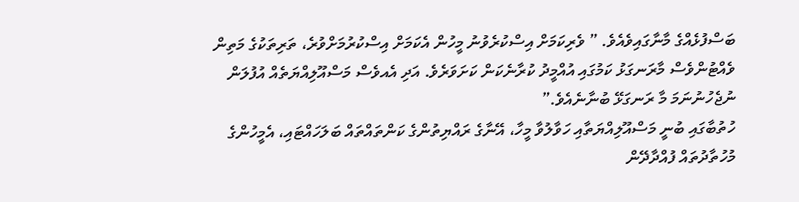ބަސްފުޅެއްގެ މާނާގައިވެއެވެ. ” ވެރިކަމަށް އިސްކުރެވުނު މީހުން އެކަމަށް އިސްކުރުމަށްވުރެ، ތަރިތަކުގެ މަތިން ވެއްޓުންވެސް މާރަނގަޅު ކަމުގައި އުއްމީދު ކުރާނެކަން ކަށަވަރެވެ. އަދި އެއވެސް މަސްއޫލިއްޔަތެއް އުފުލަން ނުޖެހުނުނަމަ މާ ރަނގަޅޭ ބުނާނެއެވެ.”
ހުތުބާގައި ބުނީ މަސްއޫލިއްޔަތާއި ހަވާލުވާ މީހާ، އޭނާގެ ރައްޔިތުންގެ ކަންތައްތައް ބަލަހައްޓައި، އެމީހުންގެ މުހުތާދުތައް ފުއްދާދޭން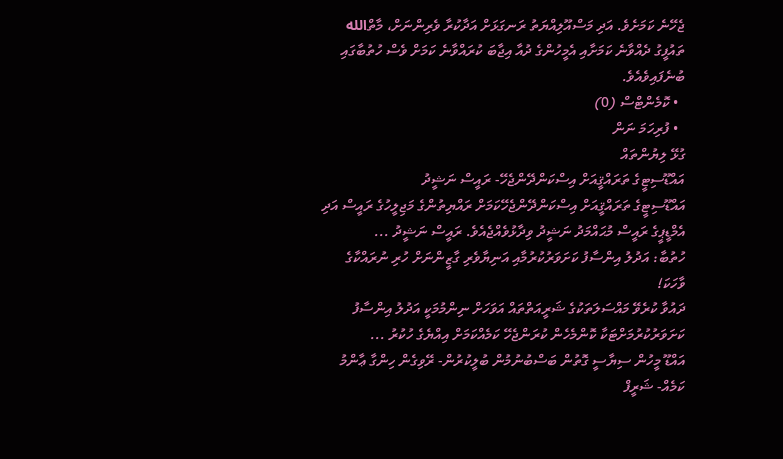ޖެހޭނެ ކަމަށެވެ. އަދި މަސްއޫލިއްޔަތު ރަނގަޅަށް އަދާކުރާ ވެރިންނަށް، މާތްالله ތައުފީގު ދެއްވާނެ ކަމަށާއި އެމީހުންގެ ދުއާ އިޖާބަ ކުރައްވާނެ ކަމަށް ވެސް ހުތުބާގައި ބުނެފައިވެއެވެ.
  • ކޮމެންޓްސް (0)
  • ފުރިހަމަ ނަން
ގުޅޭ ލިޔުންތައް
އައްޑޫސިޓީގެ ތަރައްޤީއަށް އިސްކަންދޭންޖެހޭ- ރައީސް ނަޝީދު
އައްޑޫސިޓީގެ ތަރައްޤީއަށް އިސްކަންދޭންޖެހޭކަމަށް ރައްޔިތުންގެ މަޖިލީހުގެ ރައީސް އަދި އެމްޑީޕީގެ ރައީސް މުޙައްމަދު ނަޝީދު ވިދާޅުވެއްޖެއެވެ. ރައީސް ނަޝީދު ...
ހުތުބާ: އަދުލު އިންސާފު ކަށަވަރުކުރުމާއި އަނިޔާވެރި ގާޒީންނަށް ހުރި ނުރައްކާގެ ވާހަކަ!
ދައުވާ ކުރެވޭ މައްސަލަތަކުގެ ޝަރީއަތްތައް އަވަހަށް ނިންމުމަކީ އަދުލު އިންސާފު ކަށަވަރުކުރުމަށްޓަކާ ކޮންމެހެން ކުރަންޖެހޭ ކަމެއްކަމަށް އިއްޔެގެ ހުކުރު ...
އައްޑޫ މީހުން ސިޔާސީ ގޮތުން ބަސްބުނުމުން ބުލީކުރުން- ރޭވިގެން ހިންގާ ޢާންމު ކަމެއް- ޝަރީފް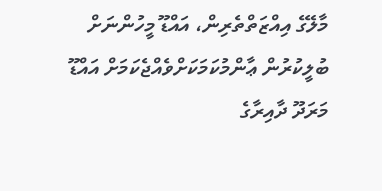މާލޭގެ އިއްޒަތްތެރިން، އައްޑޫ މީހުންނަށް ބުލީކުރުން ޢާންމުކަމަކަށްވެއްޖެކަމަށް އައްޑޫ މަރަދޫ ދާއިރާގެ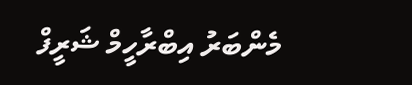މެންބަރު އިބްރާހީމް ޝަރީފް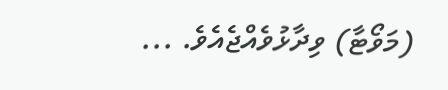(މަވޯޓާ) ވިދާޅުވެއްޖެއެވެ. ...